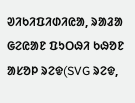ᱣᱤᱠᱤᱯᱤᱰᱤᱭᱟ, ᱨᱟᱲᱟ ᱜᱮᱭᱟᱱ ᱯᱩᱛᱷᱤ ᱠᱷᱚᱱ
ᱟᱥᱚᱞ ᱨᱮᱫ(SVG ᱨᱮᱫ,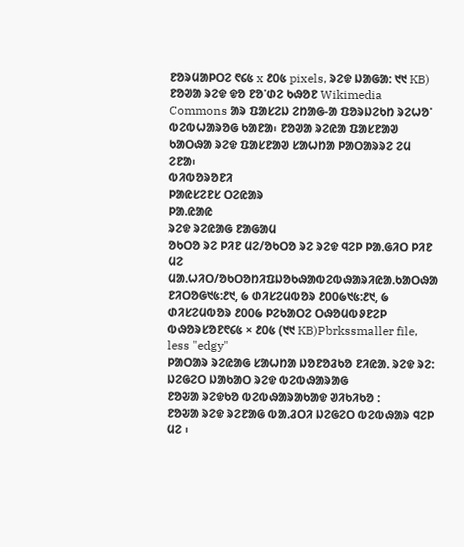ᱱᱚᱨᱢᱟᱞᱛᱮ ᱖᱔᱕ x ᱒᱐᱕ pixels, ᱨᱮᱫ ᱡᱟᱜᱟ: ᱑᱑ KB)
ᱱᱚᱣᱟ ᱨᱮᱫ ᱫᱚ ᱱᱚᱸᱰᱮ ᱠᱷᱚᱱ Wikimedia Commons ᱟᱨ ᱯᱟᱥᱮᱡ ᱮᱴᱟᱜ-ᱟ ᱯᱚᱨᱡᱮᱠᱴ ᱨᱮᱦᱚᱸ ᱵᱮᱵᱦᱟᱨᱚᱜ ᱠᱟᱱᱟ᱾ ᱱᱚᱣᱟ ᱨᱮᱭᱟ ᱯᱟᱥᱱᱟᱣ ᱠᱟᱛᱷᱟ ᱨᱮᱫ ᱯᱟᱥᱱᱟᱣ ᱥᱟᱦᱴᱟ ᱞᱟᱛᱟᱨᱨᱮ ᱮᱢ ᱮᱱᱟ᱾
ᱵᱤᱵᱚᱨᱚᱱᱤ
ᱞᱟᱭᱥᱮᱱᱥ ᱛᱮᱭᱟᱨ
ᱞᱟ.ᱭᱟᱭ
ᱨᱮᱫ ᱨᱮᱭᱟᱜ ᱱᱟᱜᱟᱢ
ᱚᱠᱛᱚ ᱨᱮ ᱞᱤᱱ ᱢᱮ/ᱚᱠᱛᱚ ᱨᱮ ᱨᱮᱫ ᱧᱮᱞ ᱞᱟᱹᱜᱤᱛ ᱞᱤᱱ ᱢᱮ
ᱢᱟᱹᱦᱤᱛ/ᱚᱠᱛᱚᱴᱤᱯᱡᱚᱠᱷᱟᱵᱮᱵᱷᱟᱨᱤᱭᱟᱹᱠᱟᱛᱷᱟ
ᱱᱤᱛᱚᱜ᱑᱕:᱒᱑, ᱙ ᱰᱤᱥᱮᱢᱵᱚᱨ ᱒᱐᱐᱙᱑᱕:᱒᱑, ᱙ ᱰᱤᱥᱮᱢᱵᱚᱨ ᱒᱐᱐᱙ ᱞᱮᱠᱟᱛᱮ ᱛᱷᱚᱢᱵᱽᱱᱮᱞ ᱵᱷᱚᱨᱥᱚᱱ᱖᱔᱕ × ᱒᱐᱕ (᱑᱑ KB)Pbrkssmaller file, less "edgy"
ᱞᱟᱛᱟᱨ ᱨᱮᱭᱟᱜ ᱥᱟᱦᱴᱟ ᱡᱚᱱᱚᱲᱠᱚ ᱱᱤᱭᱟᱹ ᱨᱮᱫ ᱨᱮ:
ᱡᱮᱜᱮᱛ ᱡᱟᱠᱟᱛ ᱨᱮᱫ ᱵᱮᱵᱷᱟᱨᱟᱜ
ᱱᱚᱶᱟ ᱨᱮᱫᱠᱚ ᱵᱮᱵᱷᱟᱨᱟᱠᱟᱫ ᱣᱤᱠᱤᱠᱚ :
ᱱᱚᱶᱟ ᱨᱮᱫ ᱨᱮᱱᱟᱜ ᱵᱟᱹᱲᱛᱤ ᱡᱮᱜᱮᱛ ᱵᱮᱵᱷᱟᱨ ᱧᱮᱞ ᱢᱮ ᱾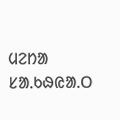ᱢᱮᱴᱟ ᱥᱟᱹᱠᱷᱭᱟᱹᱛ